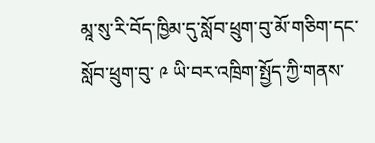མཱ་སུ་རི་བོད་ཁྱིམ་དུ་སློབ་ཕྲུག་བུ་མོ་གཅིག་དང་སློབ་ཕྲུག་བུ་ ༩ ཡི་བར་འཁྲིག་སྤྱོད་ཀྱི་གནས་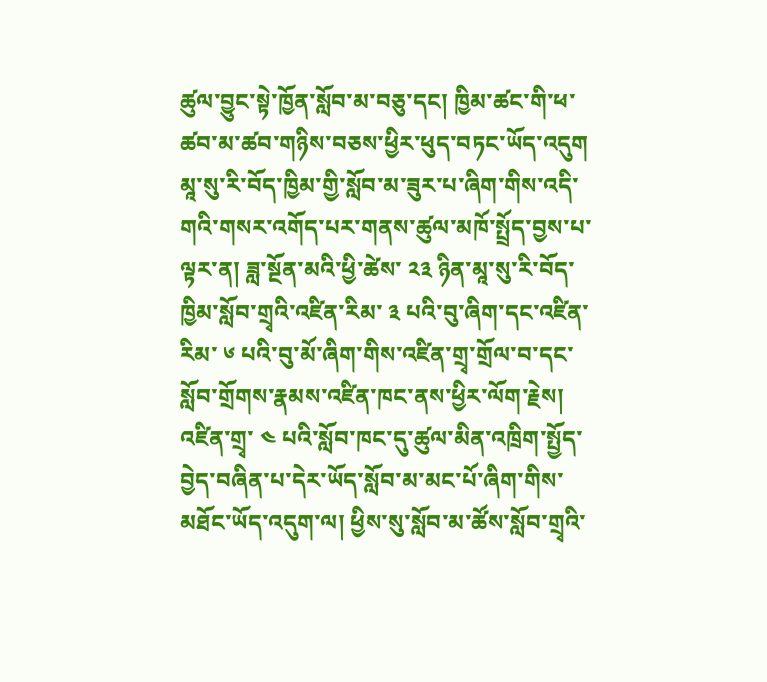ཚུལ་བྱུང་སྟེ་ཁྱོན་སློབ་མ་བཅུ་དང། ཁྱིམ་ཚང་གི་ཕ་ཚབ་མ་ཚབ་གཉིས་བཅས་ཕྱིར་ཕུད་བཏང་ཡོད་འདུག
མཱ་སུ་རི་བོད་ཁྱིམ་གྱི་སློབ་མ་ཟུར་པ་ཞིག་གིས་འདི་གའི་གསར་འགོད་པར་གནས་ཚུལ་མཁོ་སྤྲོད་བྱས་པ་ལྟར་ན། ཟླ་སྔོན་མའི་ཕྱི་ཚེས་ ༢༣ ཉིན་མཱ་སུ་རི་བོད་ཁྱིམ་སློབ་གྲྭའི་འཛིན་རིམ་ ༣ པའི་བུ་ཞིག་དང་འཛིན་རིམ་ ༦ པའི་བུ་མོ་ཞིག་གིས་འཛིན་གྲྭ་གྲོལ་བ་དང་སློབ་གྲོགས་རྣམས་འཛིན་ཁང་ནས་ཕྱིར་ལོག་རྗེས། འཛིན་གྲྭ་ ༤ པའི་སློབ་ཁང་དུ་ཚུལ་མིན་འཁྲིག་སྤྱོད་བྱེད་བཞིན་པ་དེར་ཡོད་སློབ་མ་མང་པོ་ཞིག་གིས་མཐོང་ཡོད་འདུག་ལ། ཕྱིས་སུ་སློབ་མ་ཚོས་སློབ་གྲྭའི་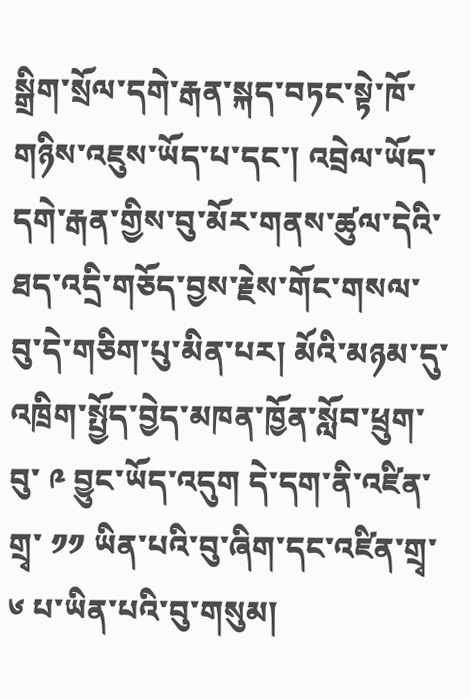སྒྲིག་སྲོལ་དགེ་རྒན་སྐད་བཏང་སྟེ་ཁོ་གཉིས་འཇུས་ཡོད་པ་དང་། འབྲེལ་ཡོད་དགེ་རྒན་གྱིས་བུ་མོར་གནས་ཚུལ་དེའི་ཐད་འདྲི་གཅོད་བྱས་རྗེས་གོང་གསལ་བུ་དེ་གཅིག་པུ་མིན་པར། མོའི་མཉམ་དུ་འཁྲིག་སྤྱོད་བྱེད་མཁན་ཁྱོན་སློབ་ཕྲུག་བུ་ ༩ བྱུང་ཡོད་འདུག དེ་དག་ནི་འཛིན་གྲྭ་ ༡༡ ཡིན་པའི་བུ་ཞིག་དང་འཛིན་གྲྭ་ ༦ པ་ཡིན་པའི་བུ་གསུམ།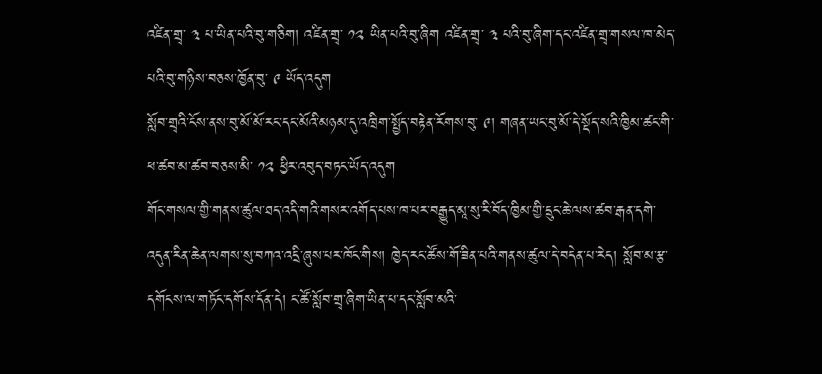འཛིན་གྲྭ་ ༣ པ་ཡིན་པའི་བུ་གཅིག། འཛིན་གྲྭ་ ༡༢ ཡིན་པའི་བུ་ཞིག འཛིན་གྲྭ་ ༣ པའི་བུ་ཞིག་དང་འཛིན་གྲྭ་གསལ་ཁ་མེད་པའི་བུ་གཉིས་བཅས་ཁྱོན་བུ་ ༩ ཡོད་འདུག
སློབ་གྲྭའི་ངོས་ནས་བུ་མོ་མོ་རང་དང་མོའི་མཉམ་དུ་འཁྲིག་སྤྱོད་བརྟེན་རོགས་བུ་ ༩། གཞན་ཡང་བུ་མོ་དེ་སྡོད་སའི་ཁྱིམ་ཚང་གི་ཕ་ཚབ་མ་ཚབ་བཅས་མི་ ༡༢ ཕྱིར་འབུད་བཏང་ཡོད་འདུག
གོང་གསལ་གྱི་གནས་ཚུལ་ཐད་འདི་གའི་གསར་འགོད་པས་ཁ་པར་བརྒྱུད་མཱ་སུ་རི་བོད་ཁྱིམ་གྱི་དྲུང་ཆེ་ལས་ཚབ་རྒན་དགེ་འདུན་རིན་ཆེན་ལགས་སུ་བཀའ་འདྲི་ཞུས་པར་ཁོང་གིས། ཁྱེད་རང་ཚོས་གོ་ཟིན་པའི་གནས་ཚུལ་དེ་བདེན་པ་རེད། སློབ་མ་རྩ་དགོངས་ལ་གཏོང་དགོས་དོན་དེ། ང་ཚོ་སློབ་གྲྭ་ཞིག་ཡིན་པ་དང་སློབ་མའི་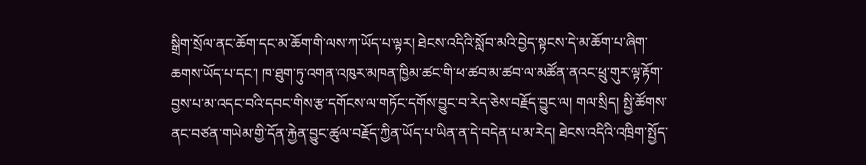སྒྲིག་སྲོལ་ནང་ཆོག་དང་མ་ཆོག་གི་ལས་ཀ་ཡོད་པ་ལྟར། ཐེངས་འདིའི་སློབ་མའི་བྱེད་སྟངས་དེ་མ་ཆོག་པ་ཞིག་ཆགས་ཡོད་པ་དང་། ཁ་ཐུག་ཏུ་འགན་འཁུར་མཁན་ཁྱིམ་ཚང་གི་ཕ་ཚབ་མ་ཚབ་ལ་མཚོན་ནའང་ཕྲུ་གུར་ལྟ་རྟོག་བྱས་པ་མ་འདང་བའི་དབང་གིས་རྩ་དགོངས་ལ་གཏོང་དགོས་བྱུང་བ་རེད་ཅེས་བརྗོད་བྱུང་ལ། གལ་སྲིད། སྤྱི་ཚོགས་ནང་བཙན་གཡེམ་གྱི་དོན་རྐྱེན་བྱུང་ཚུལ་བརྗོད་ཀྱིན་ཡོད་པ་ཡིན་ན་དེ་བདེན་པ་མ་རེད། ཐེངས་འདིའི་འཁྲིག་སྤྱོད་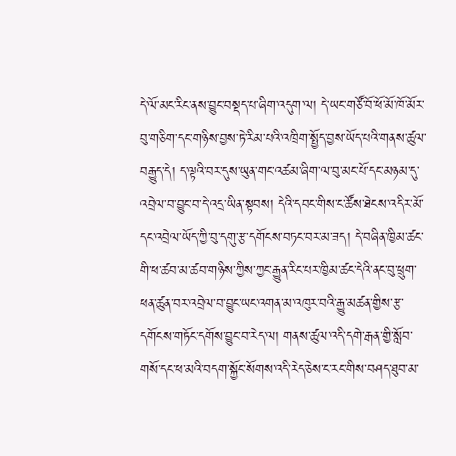དེ་ལོ་མང་རིང་ནས་བྱུང་བསྡད་པ་ཞིག་འདུག་ལ། དེ་ཡང་གཙོ་བོ་ཕོ་མོ་ཁོ་མོར་བུ་གཅིག་དང་གཉིས་བྱས་ཏེ་རིམ་པའི་འཁྲིག་སྤྱོད་བྱས་ཡོད་པའི་གནས་ཚུལ་བརྒྱུད་དེ། ད་ལྟའི་བར་དུས་ཡུན་གང་འཚམ་ཞིག་ལ་བུ་མང་པོ་དང་མཉམ་དུ་འབྲེལ་བ་བྱུང་བ་དེ་འདྲ་ཡིན་སྟབས། དེའི་དབང་གིས་ང་ཚོས་ཐེངས་འདིར་མོ་དང་འབྲེལ་ཡོད་ཀྱི་བུ་དགུ་རྩ་དགོངས་བཏང་བར་མ་ཟད། དེ་བཞིན་ཁྱིམ་ཚང་གི་ཕ་ཚབ་མ་ཚབ་གཉིས་ཀྱིས་ཀྱང་རྒྱུན་རིང་པར་ཁྱིམ་ཚང་དེའི་ནང་བུ་ཕྲུག་ཕན་ཚུན་བར་འབྲེལ་བ་བྱུང་ཡང་འགན་མ་འཁུར་བའི་རྒྱུ་མཚན་གྱིས་རྩ་དགོངས་གཏོང་དགོས་བྱུང་བ་རེད་ལ། གནས་ཚུལ་འདི་དགེ་རྒན་གྱི་སློབ་གསོ་དང་ཕ་མའི་བདག་སྐྱོང་སོགས་འདི་རེད་ཅེས་ང་རང་གིས་བཤད་ཐུབ་མ་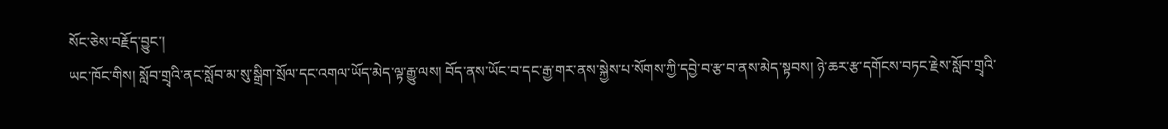སོང་ཅེས་བརྗོད་བྱུང་།
ཡང་ཁོང་གིས། སློབ་གྲྭའི་ནང་སློབ་མ་སུ་སྒྲིག་སྲོལ་དང་འགལ་ཡོད་མེད་ལྟ་རྒྱུ་ལས། བོད་ནས་ཡོང་བ་དང་རྒྱ་གར་ནས་སྐྱེས་པ་སོགས་ཀྱི་དབྱེ་བ་རྩ་བ་ནས་མེད་སྟབས། ཉེ་ཆར་རྩ་དགོངས་བཏང་རྗེས་སློབ་གྲྭའི་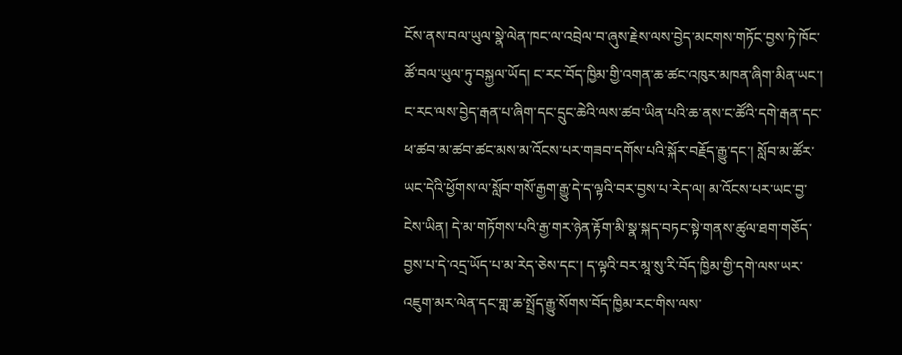ངོས་ནས་བལ་ཡུལ་སྣེ་ལེན་ཁང་ལ་འབྲེལ་བ་ཞུས་རྗེས་ལས་བྱེད་མངགས་གཏོང་བྱས་ཏེ་ཁོང་ཚོ་བལ་ཡུལ་ཏུ་བསྐྱལ་ཡོད། ང་རང་བོད་ཁྱིམ་གྱི་འགན་ཆ་ཚང་འཁུར་མཁན་ཞིག་མིན་ཡང་། ང་རང་ལས་བྱེད་རྒན་པ་ཞིག་དང་དྲུང་ཆེའི་ལས་ཚབ་ཡིན་པའི་ཆ་ནས་ང་ཚོའི་དགེ་རྒན་དང་ཕ་ཚབ་མ་ཚབ་ཚང་མས་མ་འོངས་པར་གཟབ་དགོས་པའི་སྐོར་བརྗོད་རྒྱུ་དང་། སློབ་མ་ཚོར་ཡང་དེའི་ཕྱོགས་ལ་སློབ་གསོ་རྒྱག་རྒྱུ་དེ་ད་ལྟའི་བར་བྱས་པ་རེད་ལ། མ་འོངས་པར་ཡང་བྱ་ངེས་ཡིན། དེ་མ་གཏོགས་པའི་རྒྱ་གར་ཉེན་རྟོག་མི་སྣ་སྐད་བཏང་སྟེ་གནས་ཚུལ་ཐག་གཅོད་བྱས་པ་དེ་འདྲ་ཡོད་པ་མ་རེད་ཅེས་དང་། ད་ལྟའི་བར་མཱ་སུ་རི་བོད་ཁྱིམ་གྱི་དགེ་ལས་ཡར་འཇུག་མར་ལེན་དང་གླ་ཆ་སྤྲོད་རྒྱུ་སོགས་བོད་ཁྱིམ་རང་གིས་ལས་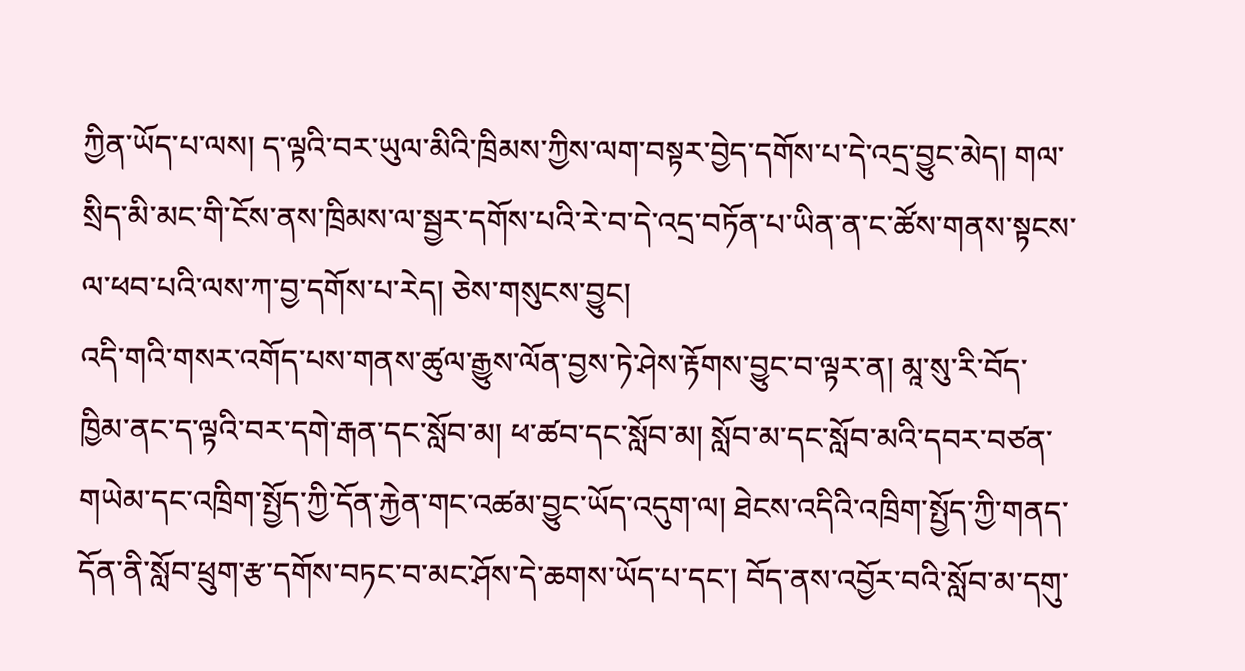ཀྱིན་ཡོད་པ་ལས། ད་ལྟའི་བར་ཡུལ་མིའི་ཁྲིམས་ཀྱིས་ལག་བསྟར་བྱེད་དགོས་པ་དེ་འདྲ་བྱུང་མེད། གལ་སྲིད་མི་མང་གི་ངོས་ནས་ཁྲིམས་ལ་སྦྱར་དགོས་པའི་རེ་བ་དེ་འདྲ་བཏོན་པ་ཡིན་ན་ང་ཚོས་གནས་སྟངས་ལ་ཕབ་པའི་ལས་ཀ་བྱ་དགོས་པ་རེད། ཅེས་གསུངས་བྱུང།
འདི་གའི་གསར་འགོད་པས་གནས་ཚུལ་རྒྱུས་ལོན་བྱས་ཏེ་ཤེས་རྟོགས་བྱུང་བ་ལྟར་ན། མཱ་སུ་རི་བོད་ཁྱིམ་ནང་ད་ལྟའི་བར་དགེ་རྒན་དང་སློབ་མ། ཕ་ཚབ་དང་སློབ་མ། སློབ་མ་དང་སློབ་མའི་དབར་བཙན་གཡེམ་དང་འཁྲིག་སྤྱོད་ཀྱི་དོན་རྐྱེན་གང་འཚམ་བྱུང་ཡོད་འདུག་ལ། ཐེངས་འདིའི་འཁྲིག་སྤྱོད་ཀྱི་གནད་དོན་ནི་སློབ་ཕྲུག་རྩ་དགོས་བཏང་བ་མང་ཤོས་དེ་ཆགས་ཡོད་པ་དང་། བོད་ནས་འབྱོར་བའི་སློབ་མ་དགུ་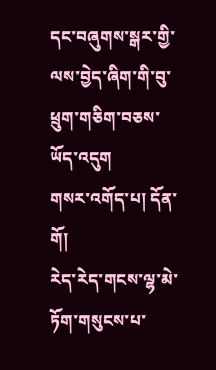དང་བཞུགས་སྒར་གྱི་ལས་བྱེད་ཞིག་གི་བུ་ཕྲུག་གཅིག་བཅས་ཡོད་འདུག
གསར་འགོད་པ། དོན་གོ།
རེད་རེད་གངས་ལྷ་མེ་ཏོག་གསུངས་པ་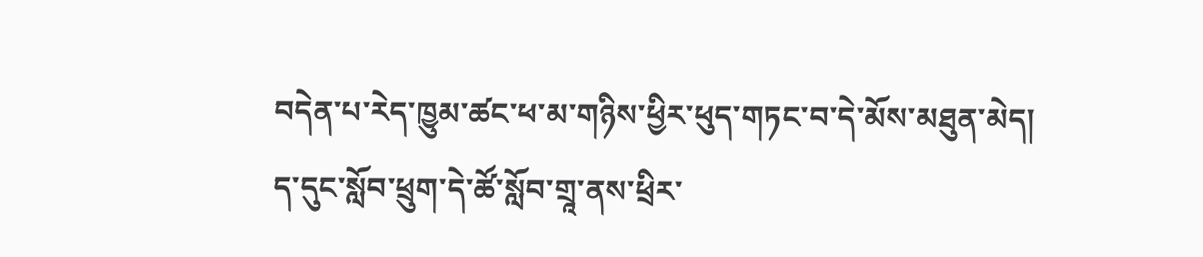བདེན་པ་རེད་ཁྱུམ་ཚང་ཕ་མ་གཉིས་ཕྱིར་ཕུད་གཏང་བ་དེ་མོས་མཐུན་མེད།
ད་དུང་སློབ་ཕྲུག་དེ་ཚོ་སློབ་གྲཱ་ནས་ཕྲིར་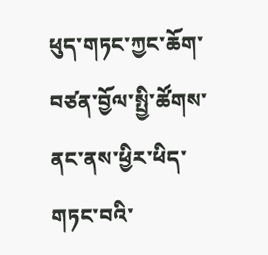ཕུད་གཏང་ཀྱང་ཆོག་བཙན་བྱོལ་སྤྱི་ཚོགས་ནང་ནས་ཕྱིར་ཕིད་གཏང་བའི་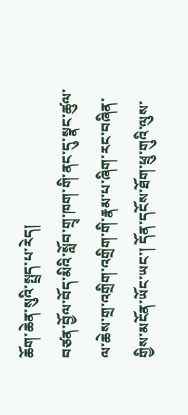ཆོག་ཆེན་སུའི་སྤྲད་པ་རེད།
བཙན་བྱོལ་བོད་མིའི་སློབ་གྲྭ་ཁག་གི་ནང་དུ་སྣང་ཚུལ་ལ་ཆེས་གྲ་འགྲིག་འགྲིག་གི་རྣམ་པ་ཞིག་རང་བཞིན་གྱིས་མངོན་ཡོང་ཡང་། དོན་དངོས་ཐོག་ཕྲུ་གུའི་ལུས་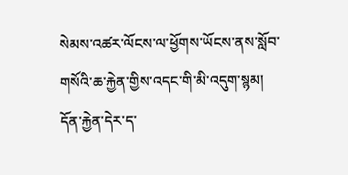སེམས་འཚར་ལོངས་ལ་ཕྱོགས་ཡོངས་ནས་སློབ་གསོའི་ཆ་རྐྱེན་གྱིས་འདང་གི་མི་འདུག་སྙམ།
དོན་རྐྱེན་དེར་ད་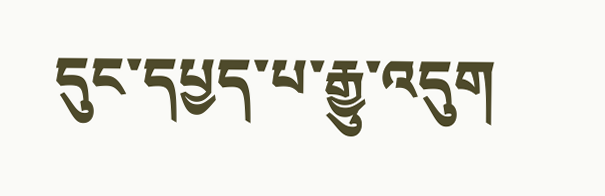དུང་དཔྱད་པ་རྒྱུ་འདུག